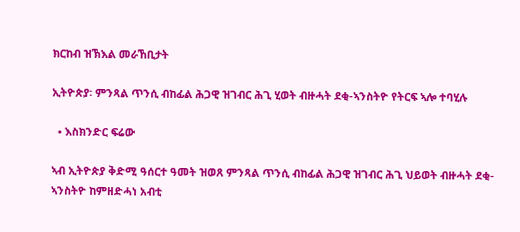ክርከብ ዝኽእል መራኸቢታት

ኢትዮጵያ፡ ምንጻል ጥንሲ ብከፊል ሕጋዊ ዝገብር ሕጊ ሂወት ብዙሓት ደቂ-ኣንስትዮ የትርፍ ኣሎ ተባሂሉ

  • እስክንድር ፍሬው

ኣብ ኢትዮጵያ ቅድሚ ዓሰርተ ዓመት ዝወጸ ምንጻል ጥንሲ ብከፊል ሕጋዊ ዝገብር ሕጊ ህይወት ብዙሓት ደቂ-ኣንስትዮ ከምዘድሓነ አብቲ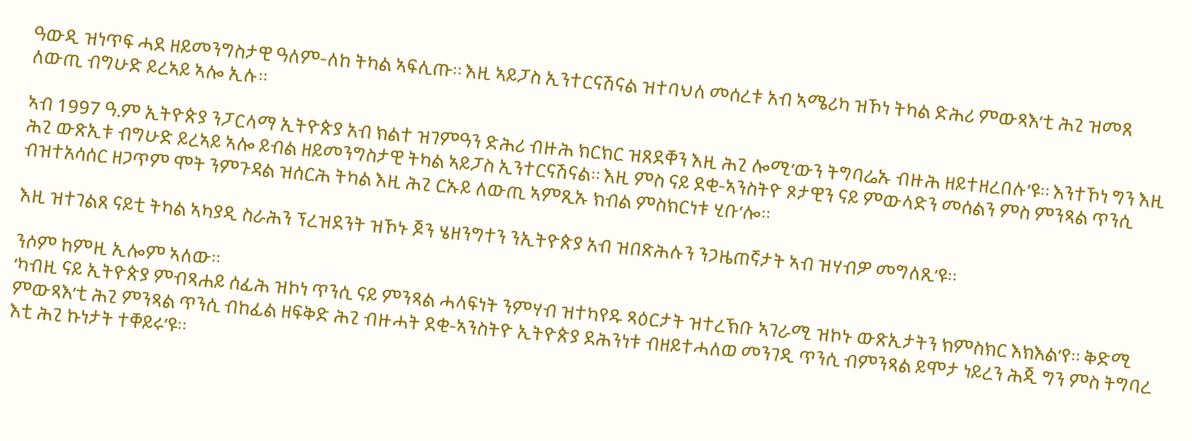ዓውዲ ዝነጥፍ ሓደ ዘይመንግስታዊ ዓለም-ለከ ትካል ኣፍሊጡ። እዚ ኣይፓስ ኢንተርናሽናል ዝተባህለ መሰረቱ አብ ኣሜሪካ ዝኾነ ትካል ድሕሪ ምውጻእ’ቲ ሕጊ ዝመጸ ለውጢ ብግሁድ ይረኣይ ኣሎ ኢሉ።

ኣብ 1997 ዓ.ም ኢትዮጵያ ንፓርላማ ኢትዮጵያ አብ ክልተ ዝገምዓን ድሕሪ ብዙሕ ክርክር ዝጸደቐን እዚ ሕጊ ሎሚ’ውን ትግባሬኡ ብዙሕ ዘይተዘረበሉ’ዩ። እንተኾነ ግን እዚ ሕጊ ውጽኢቱ ብግሁድ ይረኣይ ኣሎ ይብል ዘይመንግስታዊ ትካል ኣይፓስ ኢንተርናሽናል። እዚ ምስ ናይ ደቂ-ኣንስትዮ ጾታዊን ናይ ምውላድን መሰልን ምስ ምንጻል ጥንሲ ብዝተአሳሰር ዘጋጥም ሞት ንምጉዳል ዝሰርሕ ትካል እዚ ሕጊ ርኡይ ለውጢ ኣምጺኡ ክብል ምስክርነቱ ሂቡ’ሎ።

እዚ ዝተገልጸ ናይቲ ትካል ኣካያዲ ስራሕን ፕረዝደንት ዝኾኑ ጆን ሄዘንግተን ንኢትዮጵያ አብ ዝበጽሕሉን ንጋዜጠኛታት ኣብ ዝሃብዎ መግለጺ’ዩ።

ንሶም ከምዚ ኢሎም ኣለው።
‘ካብዚ ናይ ኢትዮጵያ ምብጻሐይ ሰፊሕ ዝኮነ ጥንሲ ናይ ምንጻል ሓላፍነት ንምሃብ ዝተካየዱ ጻዕርታት ዝተረኽቡ ኣገራሚ ዝኮኑ ውጽኢታትን ክምስክር እክእል’የ። ቅድሚ ምውጻእ’ቲ ሕጊ ምንጻል ጥንሲ ብከፊል ዘፍቅድ ሕጊ ብዙሓት ደቂ-ኣንስትዮ ኢትዮጵያ ደሕንነቱ ብዘይተሓለወ መንገዲ ጥንሲ ብምንጻል ይሞታ ነይረን ሕጂ ግን ምስ ትግባረ እቲ ሕጊ ኩነታት ተቐይሩ’ዩ።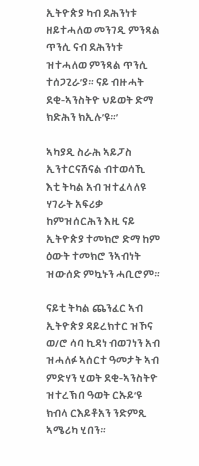ኢትዮጵያ ካብ ደሕንነቱ ዘይተሓለወ መንገዲ ምንጻል ጥንሲ ናብ ደሕንነቱ ዝተሓለወ ምንጻል ጥንሲ ተሰጋጊራ’ያ። ናይ ብዙሓት ደቂ-ኣንስትዮ ህይወት ድማ ክድሕን ክኢሉ’ዩ።’

ኣካያዲ ስራሕ ኣይፓስ ኢንተርናሽናል ብተወሳኺ እቲ ትካል አብ ዝተፈላለዩ ሃገራት አፍሪቃ ከምዝሰርሕን እዚ ናይ ኢትዮጵያ ተመክሮ ድማ ከም ዕውት ተመክሮ ንኣብነት ዝውሰድ ምኳኑን ሓቢሮም።

ናይቲ ትካል ጨንፈር ኣብ ኢትዮጵያ ዳይረክተር ዝኾና ወ/ሮ ሳባ ኪዳነ ብወገነን አብ ዝሓለፉ ኣሰርተ ዓመታት ኣብ ምድሃን ሂወት ደቂ-ኣንስትዮ ዝተረኽበ ዓወት ርኡይ‘ዩ ክብላ ርእይቶአን ንድምጺ ኣሜሪካ ሂበን።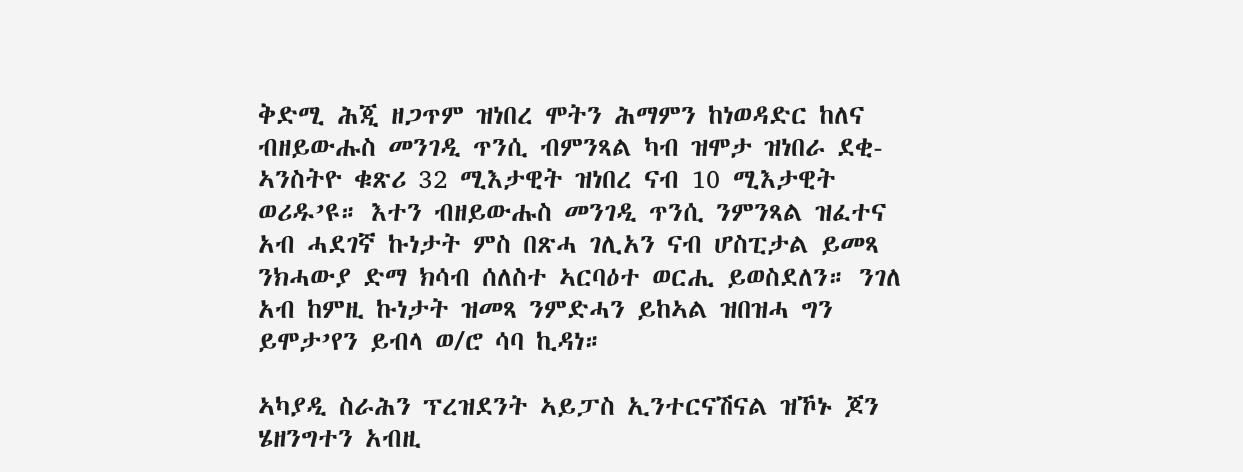ቅድሚ ሕጂ ዘጋጥም ዝነበረ ሞትን ሕማምን ከነወዳድር ከለና ብዘይውሑስ መንገዲ ጥንሲ ብምንጻል ካብ ዝሞታ ዝነበራ ደቂ-ኣንስትዮ ቁጽሪ 32 ሚእታዊት ዝነበረ ናብ 10 ሚእታዊት ወሪዱ’ዩ። እተን ብዘይውሑስ መንገዲ ጥንሲ ንምንጻል ዝፈተና አብ ሓደገኛ ኩነታት ምስ በጽሓ ገሊአን ናብ ሆስፒታል ይመጻ ንክሓውያ ድማ ክሳብ ሰለስተ ኣርባዕተ ወርሒ ይወስደለን። ንገለ አብ ከምዚ ኩነታት ዝመጻ ንምድሓን ይከኣል ዝበዝሓ ግን ይሞታ’የን ይብላ ወ/ሮ ሳባ ኪዳነ።

ኣካያዲ ስራሕን ፕረዝደንት ኣይፓስ ኢንተርናሽናል ዝኾኑ ጆን ሄዘንግተን አብዚ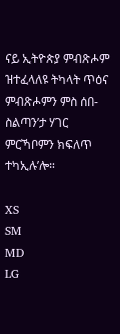ናይ ኢትዮጵያ ምብጽሖም ዝተፈላለዩ ትካላት ጥዕና ምብጽሖምን ምስ ሰበ-ስልጣን’ታ ሃገር ምርኻቦምን ክፍለጥ ተካኢሉ’ሎ።

XS
SM
MD
LG